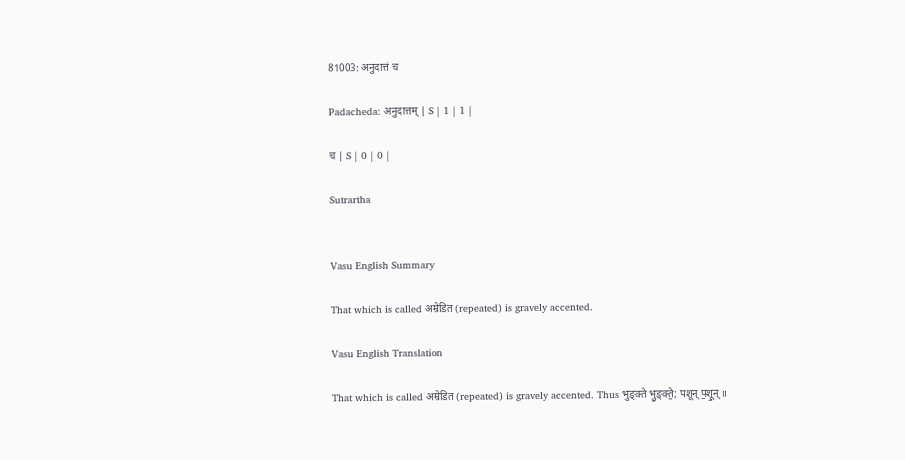81003: अनुदात्तं च

Padacheda: अनुदात्तम् | S | 1 | 1 |

च | S | 0 | 0 |

Sutrartha


Vasu English Summary

That which is called अम्रेडित (repeated) is gravely accented.

Vasu English Translation

That which is called अम्रेडित (repeated) is gravely accented. Thus भुङ्क्ते भु॒ङ्क्ते॒; पशून् प॒शू॒न् ॥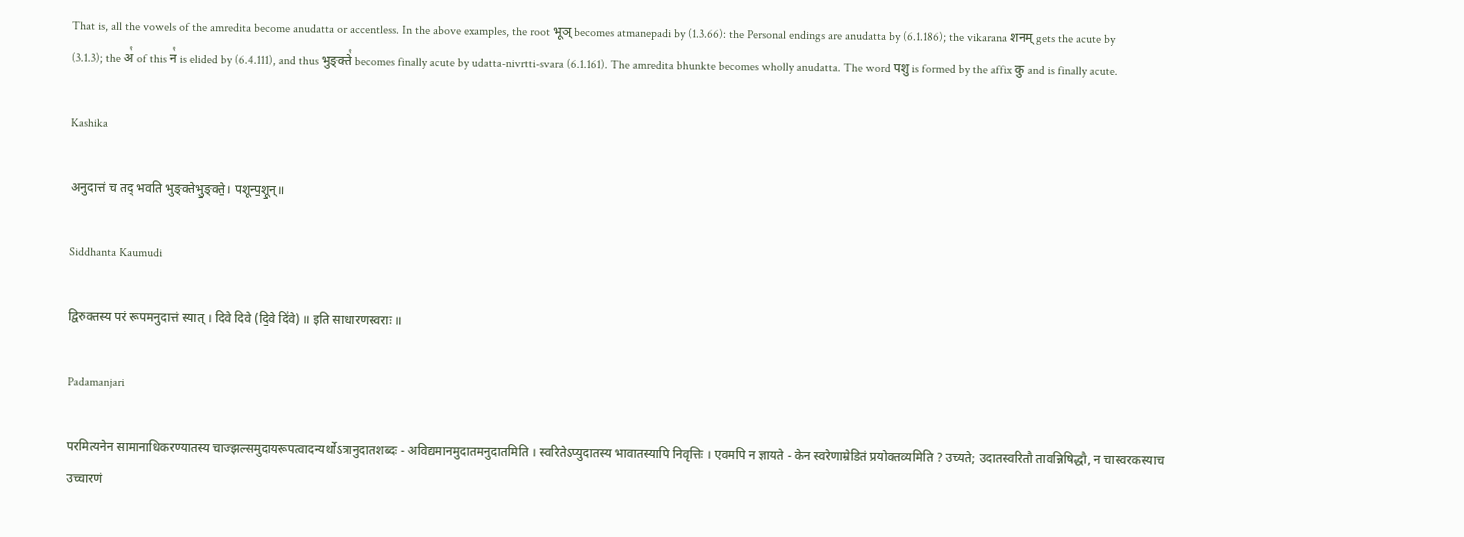That is, all the vowels of the amredita become anudatta or accentless. In the above examples, the root भूञ् becomes atmanepadi by (1.3.66): the Personal endings are anudatta by (6.1.186); the vikarana शनम् gets the acute by (3.1.3); the अ꣡ of this न꣡ is elided by (6.4.111), and thus भुङ्क्ते꣡ becomes finally acute by udatta-nivrtti-svara (6.1.161). The amredita bhunkte becomes wholly anudatta. The word पशु is formed by the affix कु and is finally acute.

Kashika

अनुदात्तं च तद् भवति भुङ्क्तेभु॒ङ्क्ते॒। पशून्प॒शू॒न्॥

Siddhanta Kaumudi

द्विरुक्तस्य परं रूपमनुदात्तं स्यात् । दिवे दिवे (दि॒वे दि॑वे) ॥ इति साधारणस्वराः ॥

Padamanjari

परमित्यनेन सामानाधिकरण्यातस्य चाज्झल्समुदायरूपत्वादन्यर्थोऽत्रानुदातशब्दः - अविद्यमानमुदातमनुदातमिति । स्वरितेऽप्युदातस्य भावातस्यापि निवृत्तिः । एवमपि न ज्ञायते - केन स्वरेणाम्रेडितं प्रयोक्तव्यमिति ? उच्यते; उदातस्वरितौ तावन्निषिद्धौ, न चास्वरकस्याच उच्चारणं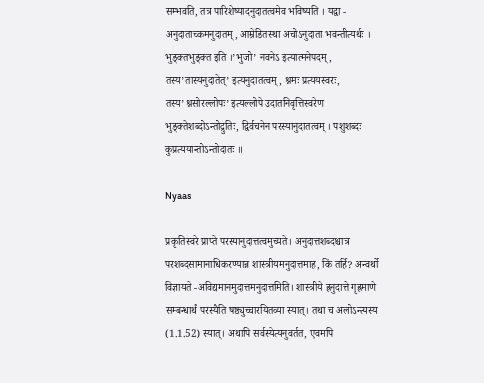सम्भवति, तत्र पारिशेष्यादनुदातत्वमेव भविष्यति । यद्वा - अनुदाताच्कमनुदातम्, आम्रेडितस्था अचोऽनुदाता भवन्तीत्यर्थः । भुङ्क्तभुङ्क्त इति ।’भुजो’ नवनेऽ इत्यात्मनेपदम्, तस्य’तास्यनुदातेत्’ इत्यनुदातत्वम्, श्नमः प्रत्ययस्वरः, तस्य’श्नसोरल्लोपः’ इत्यल्लोपे उदातनिवृत्तिस्वरेण भुङ्क्तेशब्दोऽन्तोद्रुतिः, द्विर्वचनेन परस्यानुदातत्वम् । पशुशब्दः कुप्रत्ययान्तोऽन्तोदातः ॥

Nyaas

प्रकृतिस्वरे प्राप्ते परस्यानुदात्तत्वमुच्यते। अनुदात्तशब्दश्चात्र परशब्दसामानाधिकरण्यान्न शास्त्रीयमनुदात्तमाह, किं तर्हि? अन्वर्थो विज्ञायते -अविद्यमानमुदात्तमनुदात्तमिति। शास्त्रीये ह्रनुदात्ते गृह्रमाणे सम्बन्धार्थं परस्यैति षष्ठ्युच्चारयितव्या स्यात्। तथा च अलोऽन्त्यस्य (1.1.52) स्यात्। अथापि सर्वस्येत्यनुवर्तत, एवमपि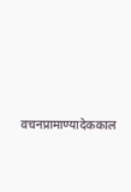वचनप्रामाण्यादेककाल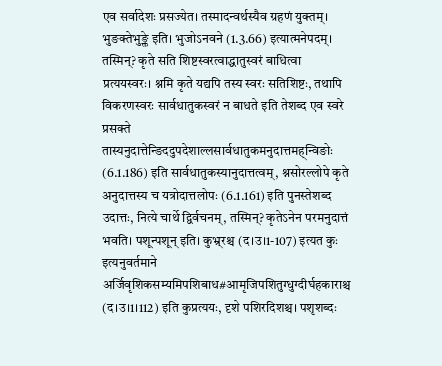एव सर्वादेशः प्रसज्येत। तस्मादन्वर्थस्यैव ग्रहणं युक्तम्। भुङक्तेभुङ्क्ते इति। भुजोऽनवने (1.3.66) इत्यात्मनेपदम्। तस्मिन्? कृते सति शिष्टस्वरत्वाद्धातुस्वरं बाधित्वा प्रत्ययस्वरः। श्नमि कृते यद्यपि तस्य स्वरः सतिशिष्टः, तथापि विकरणस्वरः सार्वधातुकस्वरं न बाधते इति तेशब्द एव स्वरे प्रसक्ते तास्यनुदात्तेन्ङिददुपदेशाल्लसार्वधातुकमनुदात्तमह्न्विङोः (6.1.186) इति सार्वधातुकस्यानुदात्तत्वम्, श्नसोरल्लोपे कृते अनुदात्तस्य च यत्रोदात्तलोपः (6.1.161) इति पुनस्तेशब्द उदात्तः, नित्ये चार्थे द्विर्वचनम्, तस्मिन्? कृतेऽनेन परमनुदात्तं भवति। पशून्पशून् इति। कुभ्र्रश्च (द।उ।1-107) इत्यत कुः इत्यनुवर्तमाने अर्जिवृशिकसम्यमिपशिबाध#आमृजिपशितुग्धुग्दीर्घहकाराश्च (द।उ।1।112) इति कुप्रत्ययः, दृशे पशिरदिशश्च। पशृशब्दः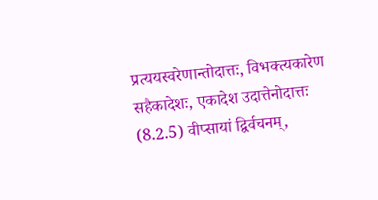प्रत्ययस्वरेणान्तोदात्तः, विभक्त्यकारेण सहैकादेशः, एकादेश उदात्तेनोदात्तः (8.2.5) वीप्सायां द्विर्वचनम्,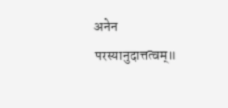अनेन परस्यानुदात्तत्वम्॥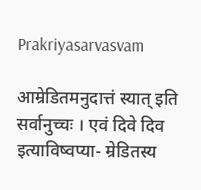Prakriyasarvasvam

आम्रेडितमनुदात्तं स्यात् इति सर्वानुच्चः । एवं दिवे दिव इत्याविष्वप्या- म्रेडितस्य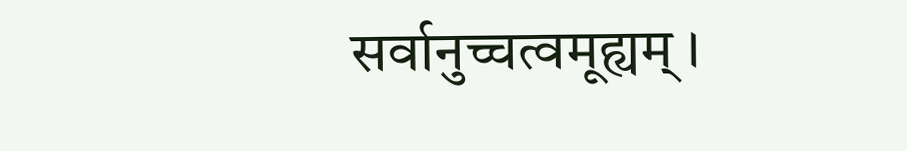सर्वानुच्चत्वमूह्यम् ।